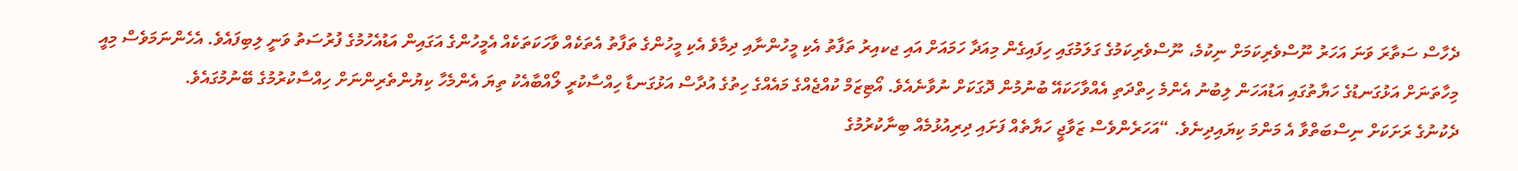ދެހާސް ސަތާރަ ވަނަ އަހަރު ނޫސްވެރިކަމަށް ނިކުމެ، ނޫސްވެރިކަމުގެ ގަލަމުގައި ހިފައިގެން މިއަދާ ހަމައަށް އައި ޖކއިރު ތަފާތު އެކި މީހުންނާއި ދިމާވެ އެކި މީހުންގެ ތަފާތު އެތަކެއް ވާހަކަތަކެއް އެމީހުންގެ އަގައިން އަޑުއެހުމުގެ ފުރުސަތު ވަނީ ލިބިފައެވެ. އެހެންނަމަވެސް މިއީ މިހާތަނަށް އަޅުގަނޑުގެ ހަޔާތުގައި އަޑުއަހަން ލިބުނު އެންމެ ހިތްދަތި އެއްވާހަކައޭ ބުނުމުން ދޮގަކަށް ނުވާނެއެވެ. އޯޓިޒަމް ކުއްޖެއްގެ މައެއްގެ ހިތުގެ އުދާސް އަޅުގަނޑާ ހިއްސާކުރީ ލޯއްބާއެކު ތިޔަ އެންމެހާ ކިޔުންތެރިންނަށް ހިއްސާކުރުމުގެ ބޭނުމުގައެވެ.
ދެކުނުގެ ރަށަކަށް ނިސްބަތްވާ އެ މަންމަ ކިޔައިދިނެވެ. “އަހަރެންވެސް ޒަވާޖީ ހަޔާތެއް ފަށައި ދިރިއުޅުމެއް ބިނާކުރުމުގެ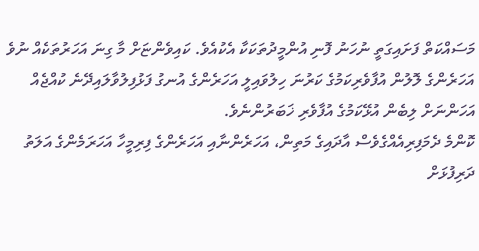މަސައްކަތް ފަށައިގަތީ ނުހަނު ފޮނި އުންމީދުތަކަކާ އެކުއެވެ. ކައިވެންޏަށް މާ ގިނަ އަހަރުތަކެއް ނުވެ އަހަރެންގެ ލޮލުން އުފާވެރިކަމުގެ ކަރުނަ ހިލުވައިލީ އަހަރެންގެ އުނގު ފަޅުފިލުވާލައިދޭނެ ކުއްޖެއް އަހަންނަށް ލިބެން އުޅޭކަމުގެ އުފާވެރި ޚަބަރުންނެވެ.
ކޮންމެ ދެމަފިރިއެއްގެވެސް އާދައިގެ މަތިން، އަހަރެންނާއި އަހަރެންގެ ފިރިމީހާ އަހަރަމެންގެ އަލަތު ދަރިފުޅަށް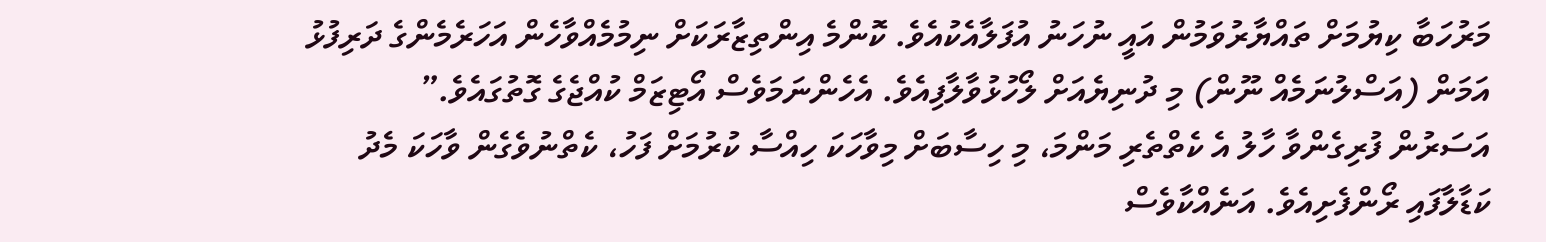މަރުހަބާ ކިޔުމަށް ތައްޔާރުވަމުން އައީ ނުހަނު އުފަލާއެކުއެވެ. ކޮންމެ އިންތިޒާރަކަށް ނިމުމެއްވާހެން އަހަރެމެންގެ ދަރިފުޅު އަމަން (އަސްލުނަމެއް ނޫން) މި ދުނިޔެއަށް ލޯހުޅުވާލާފިއެވެ. އެހެންނަމަވެސް އޯޓިޒަމް ކުއްޖެގެ ގޮތުގައެވެ.”
އަސަރުން ފުރިގެންވާ ހާލު އެ ކެތްތެރި މަންމަ، މި ހިސާބަށް މިވާހަކަ ހިއްސާ ކުރުމަށް ފަހު، ކެތްނުވެގެން ވާހަކަ މެދު ކަޑާލާފައި ރޯންފެށިއެވެ. އަނެއްކާވެސް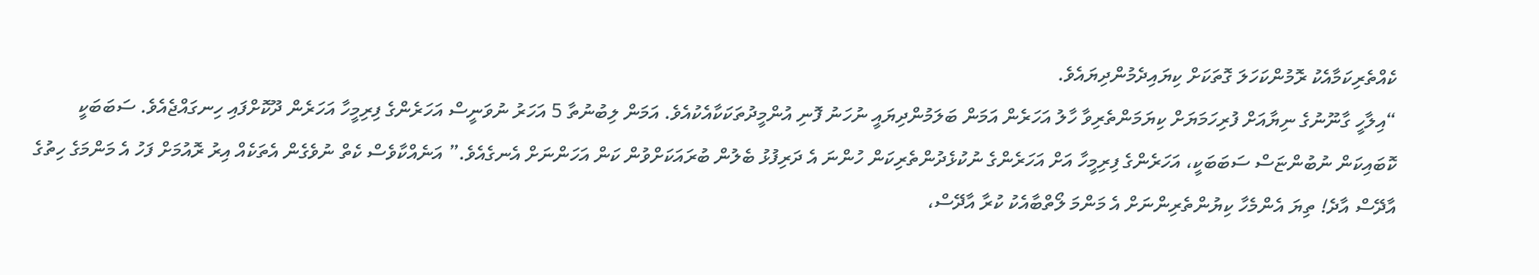ކެއްތެރިކަމާއެކު ރޮމުންކަހަލަ ގޮތަކަށް ކިޔައިދެމުންދިޔައެވެ.
“އިލާހީ ގާނޫނުގެ ނިޔާއަށް ފުރިހަމަޔަށް ކިޔަމަންތެރިވާ ހާލު އަހަރެން އަމަން ބަލަމުންދިޔައީ ނުހަނު ފޮނި އުންމީދުތަކަކާއެކުއެވެ. އަމަން ލިބުނުތާ 5 އަހަރު ނުވަނީސް އަހަރެންގެ ފިރިމީހާ އަހަރެން ދޫކޮށްފައި ހިނގައްޖެއެވެ. ސަބަބަކީ ކޮބައިކަން ނުބުންޏަސް ސަބަބަކީ، އަހަރެންގެ ފިރިމީހާ އަށް އަހަރެންގެ ނުކުޅެދުންތެރިކަން ހުންނަ އެ ދަރިފުޅު ބެލުން ބުރައަކަށްވުން ކަން އަހަންނަށް އެނގެއެވެ.” އަނެއްކާވެސް ކެތް ނުވެގެން އެތަކެއް އިރު ރޮއުމަށް ފަހު އެ މަންމަގެ ހިތުގެ އާދޭސް އާދެ! ތިޔަ އެންމެހާ ކިޔުންތެރިންނަށް އެ މަންމަ ލޯތްބާއެކު ކުރާ އާދޭސް،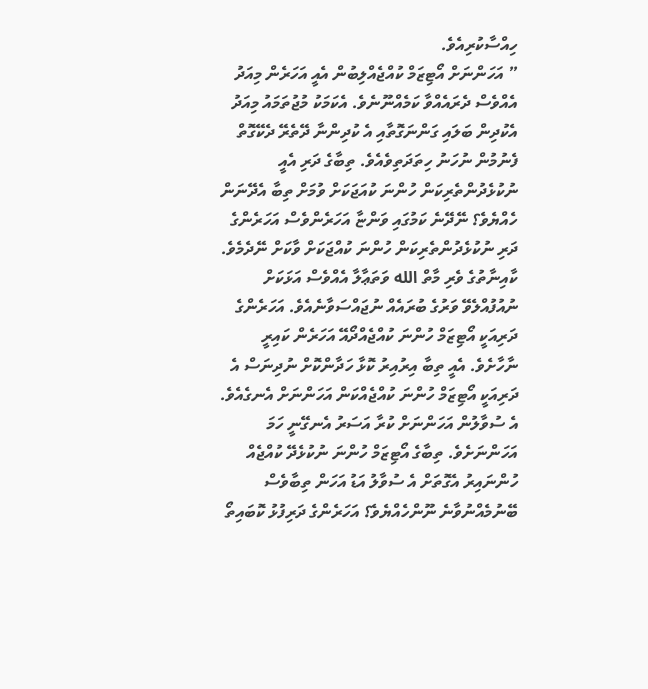ހިއްސާކުރިއެވެ.
” އަހަންނަށް އޯޓިޒަމް ކުއްޖެއްލިބުން އެއީ އަހަރެން މިއަދު އެއްވެސް ދެރައެއްވާ ކަމެއްނޫނެވެ. އެކަމަކު މުޖުތަމައު މިއަދު އެކުދިން ބަލައި ގަންނަގޮތާއި އެ ކުދިންނާ ދޭތެރޭ ދެކޭގޮތް ފެނުމުން ނުހަނު ހިތަދަތިވެއެވެ. ތިބާގެ ދަރި އެއީ ނުކުޅެދުންތެރިކަން ހުންނަ ކުއަޖަކަށް ވުމަށް ތިބާ އެދޭނަން ހެއްޔެވެ؟ ނޭދޭނެ ކަމުގައި ވަންޏާ އަހަރެންވެސް އަހަރެންގެ ދަރި ނުކުޅެދުންތެރިކަން ހުންނަ ކުއްޖަކަށް ވާކަށް ނޭދެމެވެ. ކާއިނާތުގެ ވެރި މާތް الله ވަތަޢާލާ އެއްވެސް އަޅަކަށް ނުއުފުއްލެވޭ ވަރުގެ ބުރައެއް ނުޖައްސަވާނެއެވެ. އަހަރެންގެ ދަރިއަކީ އޯޓިޒަމް ހުންނަ ކުއްޖެއްދޯއޭ އަހަރެން ކައިރީ ނާހާށެވެ. އެއީ ތިބާ އިރުއިރު ކޮޅާ ހަދާންކޮށް ނުދިނަސް އެ ދަރިއަކީ އޯޓިޒަމް ހުންނަ ކުއްޖެއްކަން އަހަންނަށް އެނގެއެވެ. އެ ސުވާލުން އަހަންނަށް ކުރާ އަސަރު އެނގޭނީ ހަމަ އަހަންނަށެވެ. ތިބާގެ އޯޓިޒަމް ހުންނަ ނުކުޅެދޭ ކުއްޖެއް ހުންނައިރު އެގޮތަށް އެ ސުވާލު އަޑު އަހަން ތިބާވެސް ބޭނުމެއްނުވާނެ ނޫންހެއްޔެވެ؟ އަހަރެންގެ ދަރިފުޅު ކޮބައިތޯ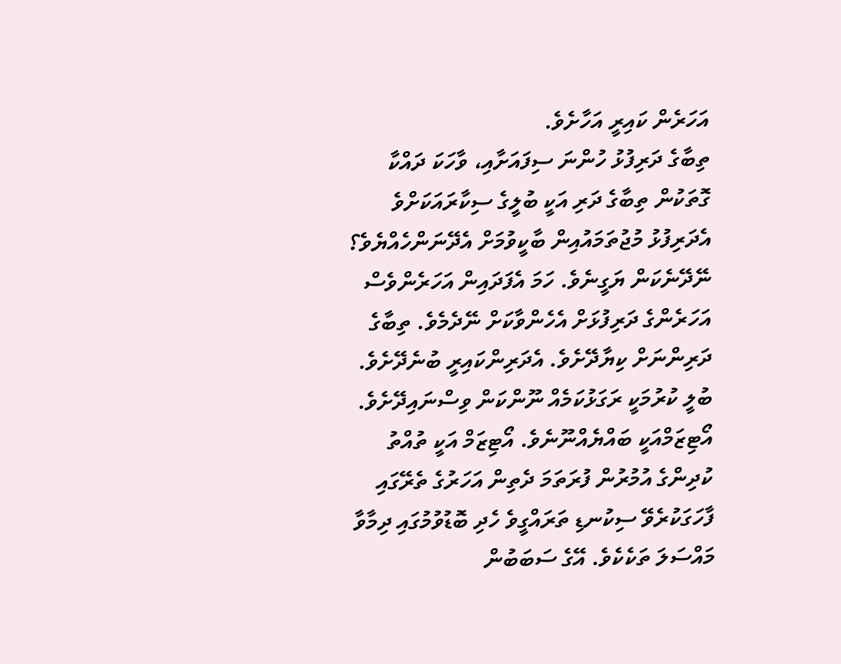އަހަރެން ކައިރީ އަހާށެވެ.
ތިބާގެ ދަރިފުޅު ހުންނަ ސިފައަށާއި، ވާހަކަ ދައްކާ ގޮތަކުން ތިބާގެ ދަރި އަކީ ބުލީގެ ސިކާރައަކަށްވެ އެދަރިފުޅު މުޖުތަމައުއިން ބާކީވުމަށް އެދޭނަންހެއްޔެވެ؟ ނޭދޭނެކަން ޔަގީނެވެ. ހަމަ އެފަދައިން އަހަރެންވެސް އަހަރެންގެ ދަރިފުޅަށް އެހެންވާކަށް ނޭދެމެވެ. ތިބާގެ ދަރިންނަށް ކިޔާދޭށެވެ. އެދަރިންކައިރީ ބުނެދޭށެވެ. ބުލީ ކުރުމަކީ ރަގަޅުކަމެއް ނޫންކަން ވިސްނައިދޭށެވެ.
އޯޓިޒަމްއަކީ ބައްޔެއްނޫނެވެ. އޯޓިޒަމް އަކީ ތުއްތު ކުދިންގެ އުމުރުން ފުރަތަމަ ދެތިން އަހަރުގެ ތެރޭގައި ފާހަގަކުރެވޭ ސިކުނޑި ތަރައްގީވެ ހެދި ބޮޑުވުމުގައި ދިމާވާ މައްސަލަ ތަކެކެވެ. އޭގެ ސަބަބުން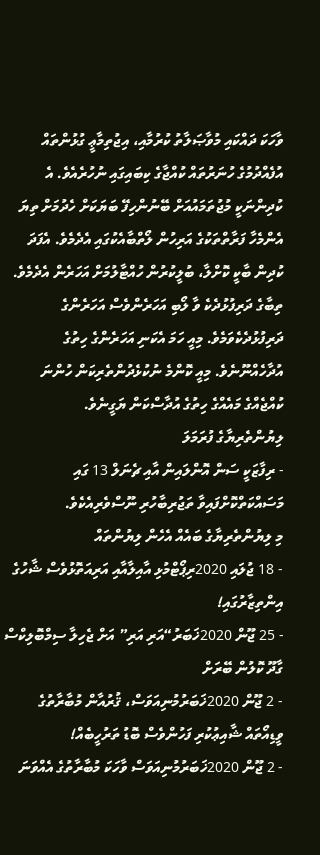ވާހަކަ ދައްކައި މުވާޞަލާތު ކުރުމާއި، އިޖުތިމާޢީ ގުޅުންތައް އުފެއްދުމުގެ ހުނަރުތައް ކުއްޖާގެ ކިބައިގައި ނުހުރެއެވެ. އެ ކުދިންނަކީ މުޖުތަމައުއަށް ބޭނުންހިފޭ ބަޔަކަށް ހެދުމަށް ތިޔަ އެންމެހާ ފަރާތްތަކުގެ އަރިހުން ލޯތްބާއެކުގައި އެދެމެވެ. އެފަދަ ކުދިން ބާކީ ކޮށްލާ، ބުލީކުރުން ހުއްޓާލުމަށް އަހަރެން އެދެމެވެ. ތިބާގެ ދަރިފުޅުދެކެ ވާ ލޯބި އަހަރެންވެސް އަހަރެންގެ ދަރިފުޅުދެކެވަމެވެ. މިއީ ހަމަ އެކަނި އަހަރެންގެ ހިތުގެ އުދާހެއްނޫނެވެ. މިއީ ކޮންމެ ނުކުޅެދުންތެރިކަން ހުންނަ ކުއްޖެއްގެ މައެއްގެ ހިތުގެ އުދާސްކަން ޔަގީނެވެ.
ލިޔުންތެރިޔާގެ ފުރަމަލަ
- ރިފާޒަކީ ސަން އޮންލައިން އާއި ޗެނަލް 13 ގައި މަސައްކަތްކޮށްފައިވާ ތަޖުރިބާހުރި ނޫސްވެރިއެކެވެ.
މި ލިޔުންތެރިޔާގެ ބައެއް އެހެން ލިޔުންތައް
- 18 ޖުލައި 2020ރިޕޯޓްމުޅި އާއިލާއާއި އަރިއަތޮޅުވެސް ޝާހުގެ އިންތިޒާރުގައި!
- 25 ޖޫން 2020ޚަބަރު“އަރި އަރި” އަށް ޖެހިލާ ސިމްބޮލިކްސް ގާދޫ ކޮލުން ބޭރަށް
- 2 ޖޫން 2020ޚަބަރުމުނިއަވަސް، ޤުރުއާން މުބާރާތުގެ ވީޑިއޯތައް ޝާއިޢުކުރި ފަހުންވެސް ބޮޑު ތަރުހީބެއް!
- 2 ޖޫން 2020ޚަބަރުމުނިއަވަސް ވާހަކަ މުބާރާތުގެ އެއްވަނަ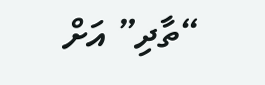“ތާދި” އަށް